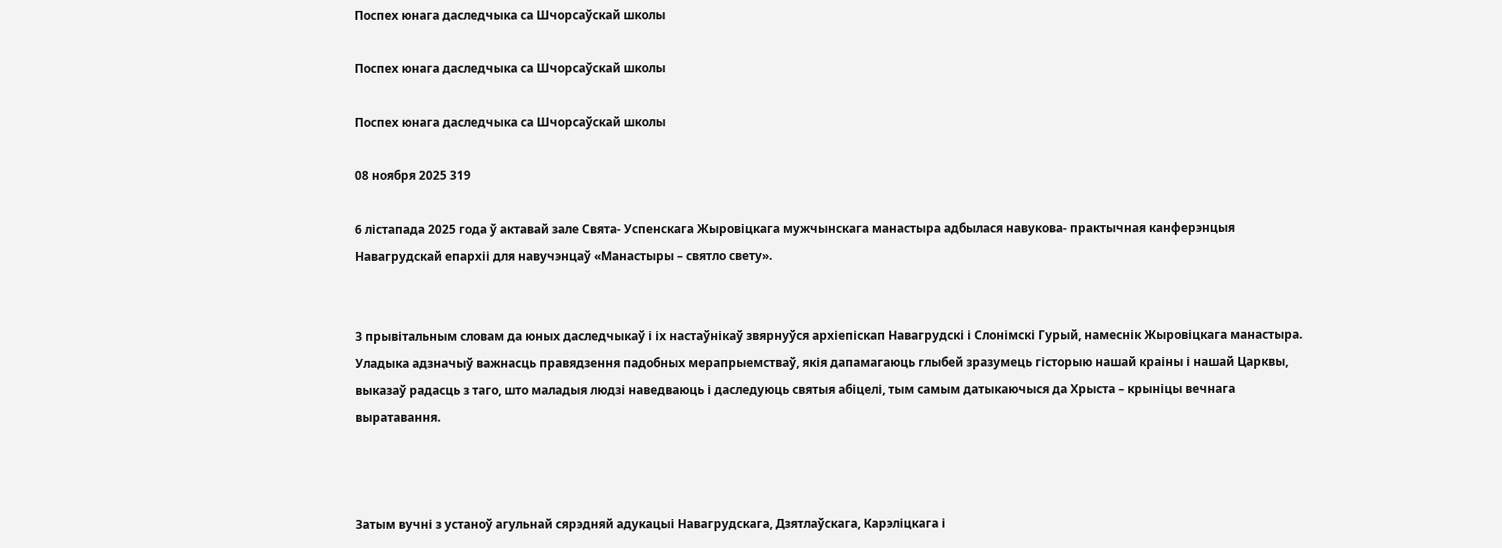Поспех юнага даследчыка са Шчорсаўскай школы

Поспех юнага даследчыка са Шчорсаўскай школы

Поспех юнага даследчыка са Шчорсаўскай школы

08 ноября 2025 319

6 лістапада 2025 года ў актавай зале Свята- Успенскага Жыровіцкага мужчынскага манастыра адбылася навукова- практычная канферэнцыя Навагрудскай епархіі для навучэнцаў «Манастыры – святло свету».


З прывітальным словам да юных даследчыкаў і іх настаўнікаў звярнуўся архіепіскап Навагрудскі і Слонімскі Гурый, намеснік Жыровіцкага манастыра. Уладыка адзначыў важнасць правядзення падобных мерапрыемстваў, якія дапамагаюць глыбей зразумець гісторыю нашай краіны і нашай Царквы, выказаў радасць з таго, што маладыя людзі наведваюць і даследуюць святыя абіцелі, тым самым датыкаючыся да Хрыста – крыніцы вечнага выратавання.



Затым вучні з устаноў агульнай сярэдняй адукацыі Навагрудскага, Дзятлаўскага, Карэліцкага і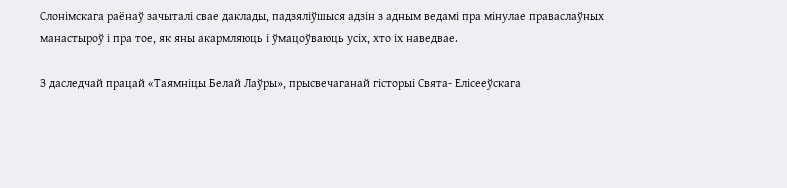Слонімскага раёнаў зачыталі свае даклады, падзяліўшыся адзін з адным ведамі пра мінулае праваслаўных манастыроў і пра тое, як яны акармляюць і ўмацоўваюць усіх, хто іх наведвае.

З даследчай працай «Таямніцы Белай Лаўры», прысвечаганай гісторыі Свята- Елісееўскага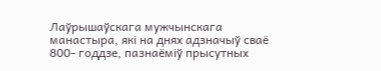Лаўрышаўскага мужчынскага манастыра, які на днях адзначыў сваё 800- годдзе, пазнаёміў прысутных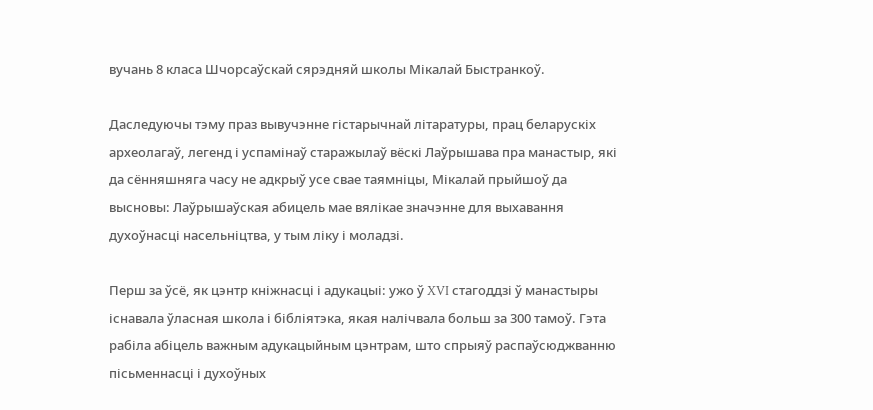вучань 8 класа Шчорсаўскай сярэдняй школы Мікалай Быстранкоў.

Даследуючы тэму праз вывучэнне гістарычнай літаратуры, прац беларускіх археолагаў, легенд і успамінаў старажылаў вёскі Лаўрышава пра манастыр, які да сённяшняга часу не адкрыў усе свае таямніцы, Мікалай прыйшоў да высновы: Лаўрышаўская абицель мае вялікае значэнне для выхавання духоўнасці насельніцтва, у тым ліку і моладзі.

Перш за ўсё, як цэнтр кніжнасці і адукацыі: ужо ў XVI стагоддзі ў манастыры існавала ўласная школа і бібліятэка, якая налічвала больш за 300 тамоў. Гэта рабіла абіцель важным адукацыйным цэнтрам, што спрыяў распаўсюджванню пісьменнасці і духоўных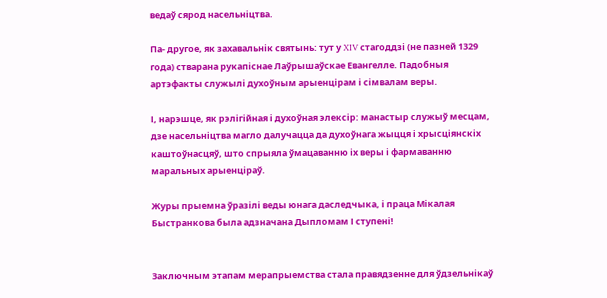ведаў сярод насельніцтва.

Па- другое, як захавальнік святынь: тут у XIV стагоддзі (не пазней 1329 года) стварана рукапіснае Лаўрышаўскае Евангелле. Падобныя артэфакты служылі духоўным арыенцірам і сімвалам веры.

І, нарэшце, як рэлігійная і духоўная элексір: манастыр служыў месцам, дзе насельніцтва магло далучацца да духоўнага жыцця і хрысціянскіх каштоўнасцяў, што спрыяла ўмацаванню іх веры і фармаванню маральных арыенціраў.

Журы прыемна ўразілі веды юнага даследчыка, і праца Мікалая Быстранкова была адзначана Дыпломам І ступені!


Заключным этапам мерапрыемства стала правядзенне для ўдзельнікаў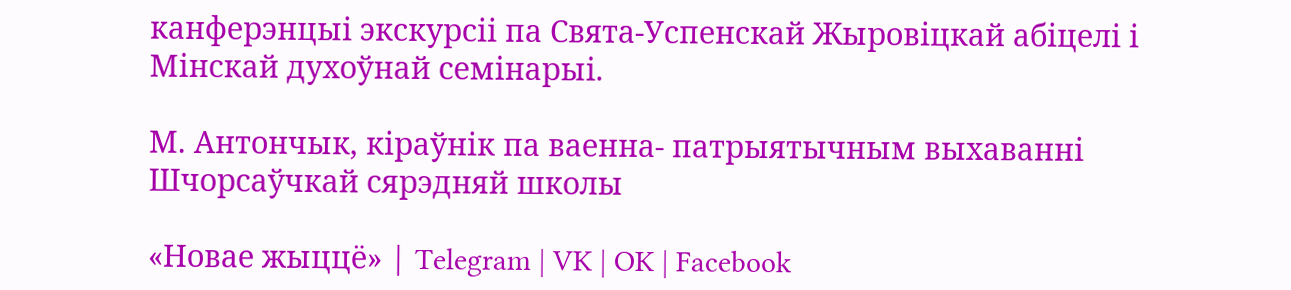канферэнцыі экскурсіі па Свята-Успенскай Жыровіцкай абіцелі і Мінскай духоўнай семінарыі.

М. Антончык, кіраўнік па ваенна- патрыятычным выхаванні Шчорсаўчкай сярэдняй школы

«Новае жыццё» | Telegram | VK | OK | Facebook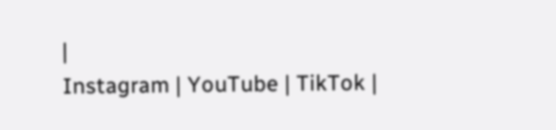|
Instagram | YouTube | TikTok |